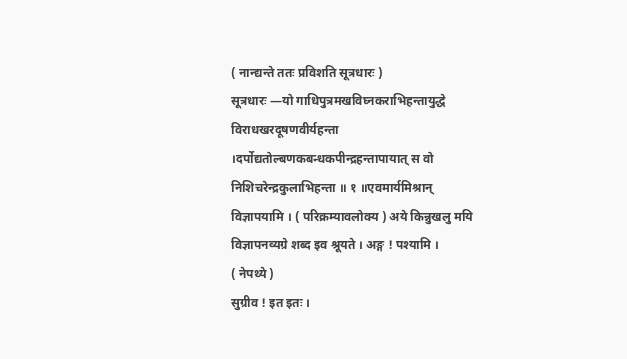( नान्द्यन्ते ततः प्रविशति सूत्रधारः )
सूत्रधारः —यो गाधिपुत्रमखविघ्नकराभिहन्तायुद्धे विराधखरदूषणवीर्यहन्ता ।दर्पोद्यतोल्बणकबन्धकपीन्द्रहन्तापायात् स वो निशिचरेन्द्रकुलाभिहन्ता ॥ १ ॥एवमार्यमिश्रान् विज्ञापयामि । ( परिक्रम्यावलोक्य ) अये किन्नुखलु मयि विज्ञापनव्यग्रे शब्द इव श्रूयते । अङ्ग ! पश्यामि ।
( नेपथ्ये )
सुग्रीव ! इत इतः ।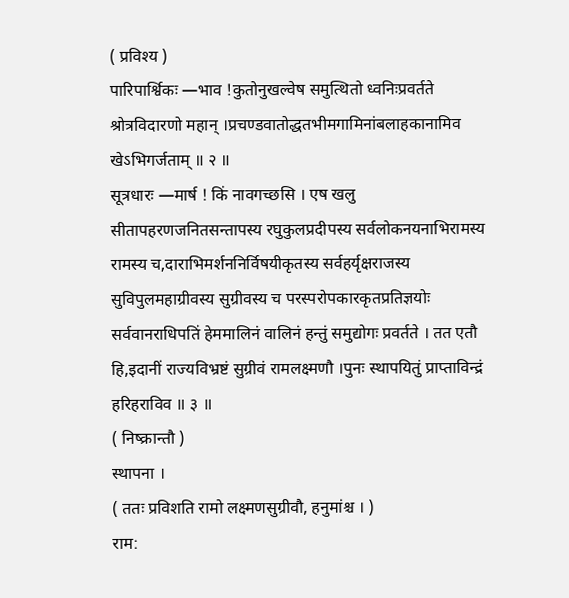( प्रविश्य )
पारिपार्श्विकः —भाव !कुतोनुखल्वेष समुत्थितो ध्वनिःप्रवर्तते श्रोत्रविदारणो महान् ।प्रचण्डवातोद्धतभीमगामिनांबलाहकानामिव खेऽभिगर्जताम् ॥ २ ॥
सूत्रधारः —मार्ष ! किं नावगच्छसि । एष खलु सीतापहरणजनितसन्तापस्य रघुकुलप्रदीपस्य सर्वलोकनयनाभिरामस्य रामस्य च,दाराभिमर्शननिर्विषयीकृतस्य सर्वहर्यृक्षराजस्य सुविपुलमहाग्रीवस्य सुग्रीवस्य च परस्परोपकारकृतप्रतिज्ञयोः सर्ववानराधिपतिं हेममालिनं वालिनं हन्तुं समुद्योगः प्रवर्तते । तत एतौ हि,इदानीं राज्यविभ्रष्टं सुग्रीवं रामलक्ष्मणौ ।पुनः स्थापयितुं प्राप्ताविन्द्रं हरिहराविव ॥ ३ ॥
( निष्क्रान्तौ )
स्थापना ।
( ततः प्रविशति रामो लक्ष्मणसुग्रीवौ, हनुमांश्च । )
राम: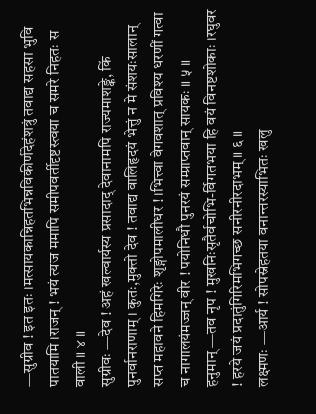—सुग्रीव ! इत इतः ।मत्सायकान्निहतभिन्नविकीर्णदेहंशत्रुं तवाद्य सहसा भुवि पातयामि ।राजन् ! भयं त्यज ममापि समीपवर्तीदृष्टस्त्वया च समरे निहतः स वाली ॥ ४ ॥
सुग्रीवः —देव ! अहं खल्वार्यस्य प्रसादाद् देवानामपि राज्यमाशङ्के, किं पुनर्वानराणाम् । कुतः,मुक्तो देव ! तवाद्य वालिहृदयं भेत्तुं न मे संशयःसालान् सप्त महावने हिमगिरेः शृङ्गोपमालीधर ! ।भित्त्वा वेगवशात् प्रविश्य धरणीं गत्वा च नागालयंमज्जन् वीर ! पयोनिधौ पुनरयं सम्प्राप्तवान् सायकः ॥ ५ ॥
हनुमान् —तव नृप ! मुखनिःसृतैर्वचोभि-र्विगतभया हि वयं विनष्टशोकाः ।रघुवर ! हरये जयं प्रदातुंगिरिमभिगच्छ सनीरनीरदाभम् ॥ ६ ॥
लक्ष्मणः —आर्य ! सोपस्नेहतया वनान्तरस्याभितः खलु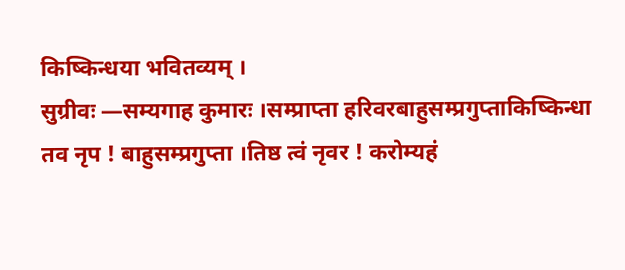किष्किन्धया भवितव्यम् ।
सुग्रीवः —सम्यगाह कुमारः ।सम्प्राप्ता हरिवरबाहुसम्प्रगुप्ताकिष्किन्धा तव नृप ! बाहुसम्प्रगुप्ता ।तिष्ठ त्वं नृवर ! करोम्यहं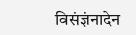विसंज्ञंनादेन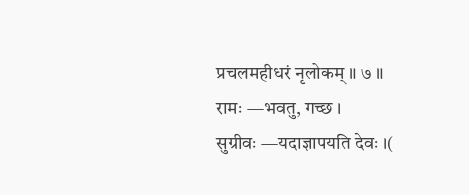प्रचलमहीधरं नृलोकम् ॥ ७ ॥
रामः —भवतु, गच्छ ।
सुग्रीवः —यदाज्ञापयति देवः ।(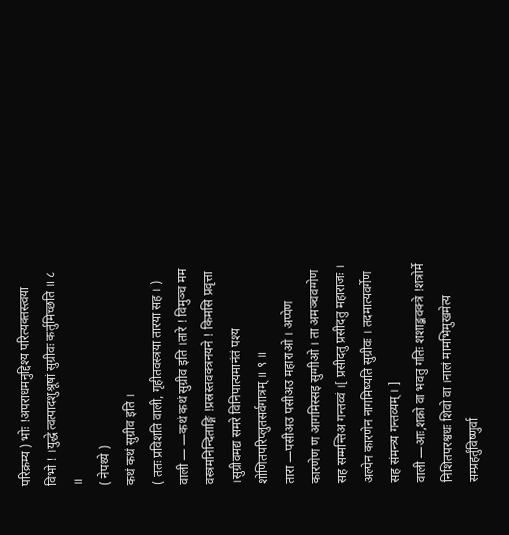परिक्रम्य ) भोः !अपराधमनुद्दिश्य परित्यक्तस्त्वया विभो ! ।युद्धे त्वत्पादशुश्रूषां सुग्रीवः कर्तुमिच्छति ॥ ८ ॥
( नेपथ्ये )
कथं कथं सुग्रीव इति ।
( ततः प्रविशति वाली, गृहीतवस्त्रया तारया सह । )
वाली — —कथं कथं सुग्रीव इति ।तारे ! विमुञ्च मम वस्त्रमनिन्दिताङ्गि !प्रस्रस्तवक्त्रनयने ! किमसि प्रवृत्ता ।सुग्रीवमद्य समरे विनिपात्यमानंतं पश्य शोणितपरिप्लुतसर्वगात्रम् ॥ ९ ॥
तारा —पसीअउ पसीअउ महाराओ । अप्पेण कारणेण ण आगमिस्सइ सुग्गीओ । ता अमञ्चवग्गेण सह सम्मन्तिअ गन्तव्वं ।[ प्रसीदतु प्रसीदतु महाराजः । अल्पेन कारणेन नागमिष्यति सुग्रीवः । तदमात्यवर्गेण सह संमन्त्र्य गन्तव्यम् । ]
वाली —आः,शक्रो वा भवतु गतिः शशाङ्कवक्त्रे !शत्रोर्मे निशितपरश्वधः शिवो वा ।नालं मामभिमुखमेत्य सम्प्रहर्तुंविष्णुर्वा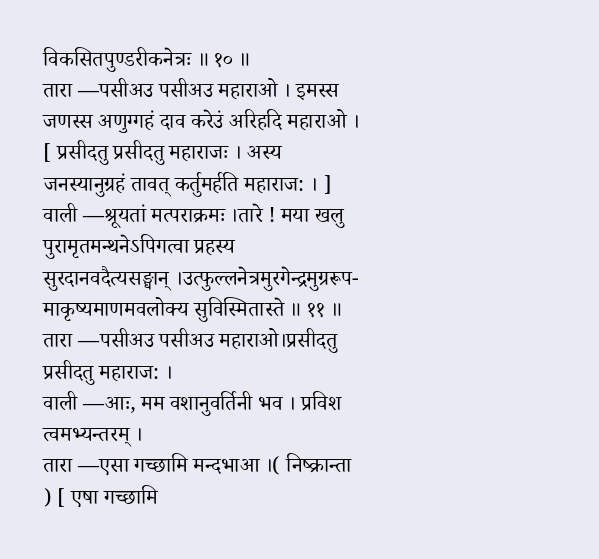विकसितपुण्डरीकनेत्रः ॥ १० ॥
तारा —पसीअउ पसीअउ महाराओ । इमस्स जणस्स अणुग्गहं दाव करेउं अरिहदि महाराओ । [ प्रसीदतु प्रसीदतु महाराजः । अस्य जनस्यानुग्रहं तावत् कर्तुमर्हति महाराज: । ]
वाली —श्रूयतां मत्पराक्रमः ।तारे ! मया खलु पुरामृतमन्थनेऽपिगत्वा प्रहस्य सुरदानवदैत्यसङ्घान् ।उत्फुल्लनेत्रमुरगेन्द्रमुग्ररूप-माकृष्यमाणमवलोक्य सुविस्मितास्ते ॥ ११ ॥
तारा —पसीअउ पसीअउ महाराओ।प्रसीदतु प्रसीदतु महाराज: ।
वाली —आः, मम वशानुवर्तिनी भव । प्रविश त्वमभ्यन्तरम् ।
तारा —एसा गच्छामि मन्दभाआ ।( निष्क्रान्ता ) [ एषा गच्छामि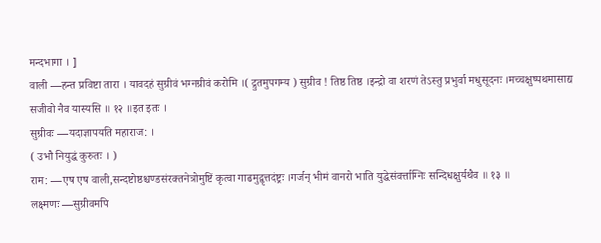मन्दभागा । ]
वाली —हन्त प्रविष्टा तारा । यावदहं सुग्रीवं भग्नग्रीवं करोमि ।( द्रुतमुपगम्य ) सुग्रीव ! तिष्ठ तिष्ठ ।इन्द्रो वा शरणं तेऽस्तु प्रभुर्वा मधुसूदनः ।मच्चक्षुष्पथमासाद्य सजीवो नैव यास्यसि ॥ १२ ॥इत इतः ।
सुग्रीवः —यदाज्ञापयति महाराज: ।
( उभौ नियुद्धं कुरुतः । )
राम: —एष एष वाली,सन्दष्टोष्ठश्चण्डसंरक्तनेत्रोमुष्टिं कृत्वा गाढमुद्वृत्तदंष्ट्रः ।गर्जन् भीमं वानरो भाति युद्धेसंवर्त्ताग्निः सन्दिधक्षुर्यथैव ॥ १३ ॥
लक्ष्मणः —सुग्रीवमपि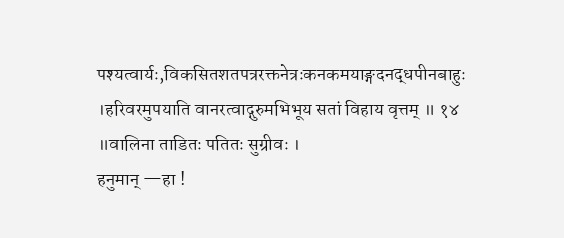पश्यत्वार्यः,विकसितशतपत्ररक्तनेत्रःकनकमयाङ्गदनद्धपीनबाहुः ।हरिवरमुपयाति वानरत्वाद्गुरुमभिभूय सतां विहाय वृत्तम् ॥ १४ ॥वालिना ताडितः पतितः सुग्रीवः ।
हनुमान् —हा !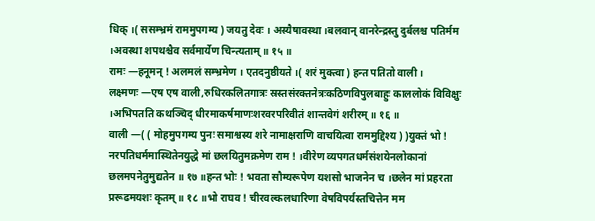धिक् ।( ससम्भ्रमं राममुपगम्य ) जयतु देवः । अस्यैषावस्था ।बलवान् वानरेन्द्रस्तु दुर्बलश्च पतिर्मम ।अवस्था शपथश्चैव सर्वमार्येण चिन्त्यताम् ॥ १५ ॥
रामः —हनूमन् ! अलमलं सम्भ्रमेण । एतदनुष्ठीयते ।( शरं मुक्त्वा ) हन्त पतितो वाली ।
लक्ष्मणः —एष एष वाली,रुधिरकलितगात्रः स्रस्तसंरक्तनेत्रःकठिणविपुलबाहुः काललोकं विविक्षुः ।अभिपतति कथञ्चिद् धीरमाकर्षमाणःशरवरपरिवीतं शान्तवेगं शरीरम् ॥ १६ ॥
वाली —( ( मोहमुपगम्य पुनः समाश्वस्य शरे नामाक्षराणि वाचयित्वा राममुद्दिश्य ) )युक्तं भो ! नरपतिधर्ममास्थितेनयुद्धे मां छलयितुमक्रमेण राम ! ।वीरेण व्यपगतधर्मसंशयेनलोकानां छलमपनेतुमुद्यतेन ॥ १७ ॥हन्त भोः ! भवता सौम्यरूपेण यशसो भाजनेन च ।छलेन मां प्रहरता प्ररूढमयशः कृतम् ॥ १८ ॥भो राघव ! चीरवल्कलधारिणा वेषविपर्यस्तचित्तेन मम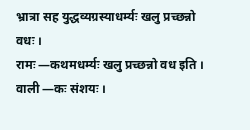भ्रात्रा सह युद्धव्यग्रस्याधर्म्यः खलु प्रच्छन्नो वधः ।
रामः —कथमधर्म्यः खलु प्रच्छन्नो वध इति ।
वाली —कः संशयः ।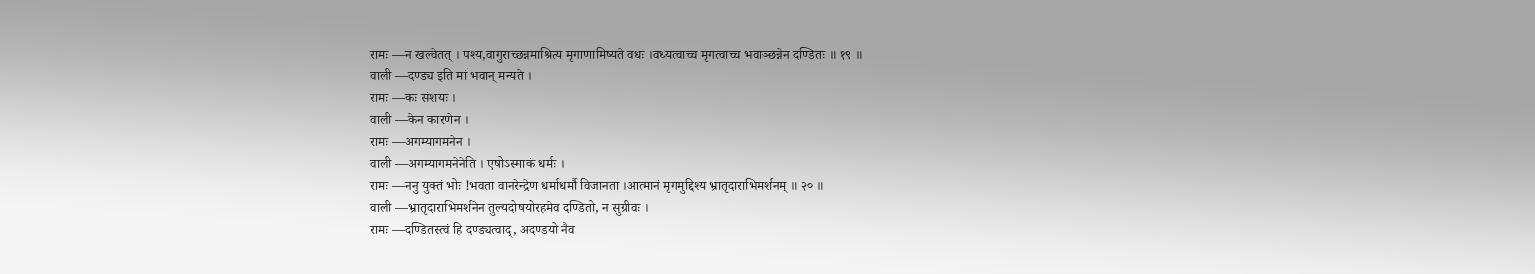रामः —न खल्वेतत् । पश्य,वागुराच्छन्नमाश्रित्य मृगाणामिष्यते वधः ।वध्यत्वाच्च मृगत्वाच्च भवाञ्छन्नेन दण्डितः ॥ १९ ॥
वाली —दण्ड्य इति मां भवान् मन्यते ।
रामः —कः संशयः ।
वाली —केन कारणेन ।
रामः —अगम्यागमनेन ।
वाली —अगम्यागमनेनेति । एषोऽस्माकं धर्मः ।
रामः —ननु युक्तं भोः !भवता वानरेन्द्रेण धर्माधर्मौ विजानता ।आत्मानं मृगमुद्दिश्य भ्रातृदाराभिमर्शनम् ॥ २० ॥
वाली —भ्रातृदाराभिमर्शनेन तुल्यदोषयोरहमेव दण्डितो, न सुग्रीवः ।
रामः —दण्डितस्त्वं हि दण्ड्यत्वाद्, अदण्डयो नैव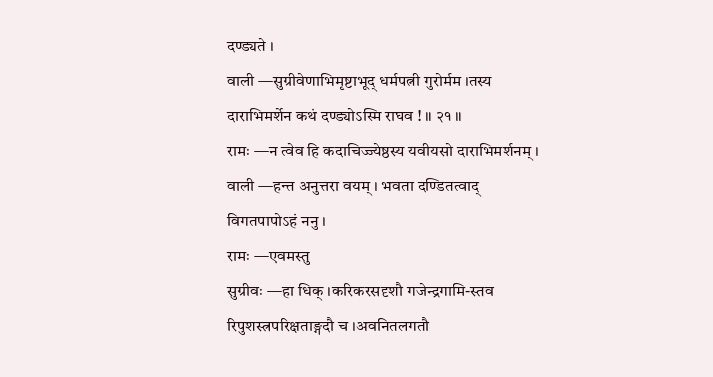दण्ड्यते ।
वाली —सुग्रीवेणाभिमृष्टाभूद् धर्मपत्नी गुरोर्मम ।तस्य दाराभिमर्शेन कथं दण्ड्योऽस्मि राघव ! ॥ २१ ॥
रामः —न त्वेव हि कदाचिज्ज्येष्ठस्य यवीयसो दाराभिमर्शनम् ।
वाली —हन्त अनुत्तरा वयम् । भवता दण्डितत्वाद् विगतपापोऽहं ननु ।
रामः —एवमस्तु
सुग्रीवः —हा धिक् ।करिकरसदृशौ गजेन्द्रगामि-स्तव रिपुशस्त्रपरिक्षताङ्गदौ च ।अवनितलगतौ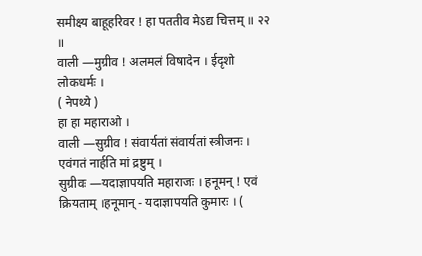समीक्ष्य बाहूहरिवर ! हा पततीव मेऽद्य चित्तम् ॥ २२ ॥
वाली —मुग्रीव ! अलमलं विषादेन । ईदृशो लोकधर्मः ।
( नेपथ्ये )
हा हा महाराओ ।
वाली —सुग्रीव ! संवार्यतां संवार्यतां स्त्रीजनः । एवंगतं नार्हति मां द्रष्टुम् ।
सुग्रीवः —यदाज्ञापयति महाराजः । हनूमन् ! एवं क्रियताम् ।हनूमान् - यदाज्ञापयति कुमारः । (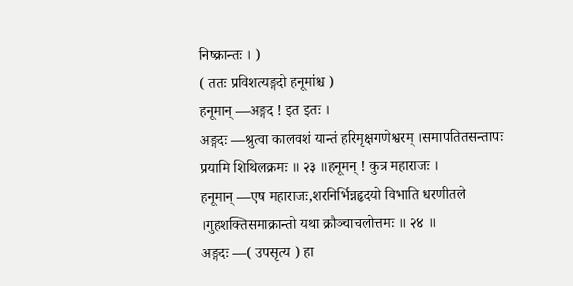निष्क्रान्तः । )
( ततः प्रविशत्यङ्गदो हनूमांश्च )
हनूमान् —अङ्गद ! इत इतः ।
अङ्गदः —श्रुत्वा कालवशं यान्तं हरिमृक्षगणेश्वरम् ।समापतितसन्तापः प्रयामि शिथिलक्रमः ॥ २३ ॥हनूमन् ! कुत्र महाराजः ।
हनूमान् —एष महाराजः,शरनिर्भिन्नहृदयो विभाति धरणीतले ।गुहशक्तिसमाक्रान्तो यथा क्रौञ्चाचलोत्तमः ॥ २४ ॥
अङ्गदः —( उपसृत्य ) हा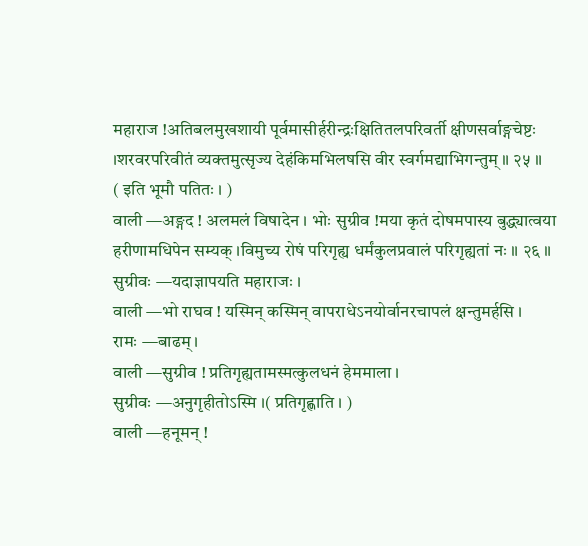महाराज !अतिबलमुखशायी पूर्वमासीर्हरीन्द्रःक्षितितलपरिवर्ती क्षीणसर्वाङ्गचेष्टः ।शरवरपरिवीतं व्यक्तमुत्सृज्य देहंकिमभिलषसि वीर स्वर्गमद्याभिगन्तुम् ॥ २५ ॥
( इति भूमौ पतितः । )
वाली —अङ्गद ! अलमलं विषादेन । भोः सुग्रीव !मया कृतं दोषमपास्य बुद्ध्यात्वया हरीणामधिपेन सम्यक् ।विमुच्य रोषं परिगृह्य धर्मंकुलप्रवालं परिगृह्यतां नः ॥ २६ ॥
सुग्रीवः —यदाज्ञापयति महाराजः ।
वाली —भो राघव ! यस्मिन् कस्मिन् वापराधेऽनयोर्वानरचापलं क्षन्तुमर्हसि ।
रामः —बाढम् ।
वाली —सुग्रीव ! प्रतिगृह्यतामस्मत्कुलधनं हेममाला ।
सुग्रीवः —अनुगृहीतोऽस्मि ।( प्रतिगृह्णाति । )
वाली —हनूमन् !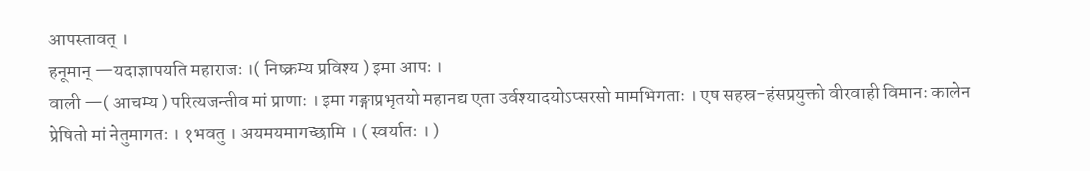आपस्तावत् ।
हनूमान् —यदाज्ञापयति महाराजः ।( निष्क्रम्य प्रविश्य ) इमा आपः ।
वाली —( आचम्य ) परित्यजन्तीव मां प्राणाः । इमा गङ्गाप्रभृतयो महानद्य एता उर्वश्यादयोऽप्सरसो मामभिगताः । एष सहस्र-हंसप्रयुक्तो वीरवाही विमानः कालेन प्रेषितो मां नेतुमागतः । १भवतु । अयमयमागच्छामि । ( स्वर्यातः । )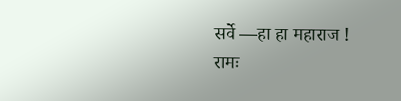सर्वे —हा हा महाराज !
रामः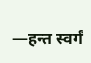—हन्त स्वर्गं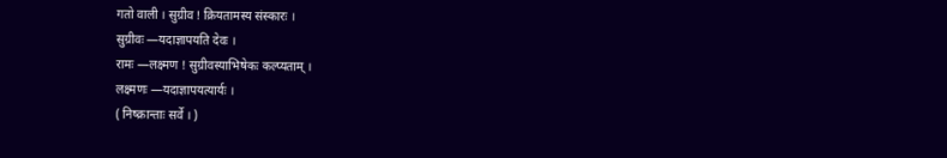गतो वाली । सुग्रीव ! क्रियतामस्य संस्कारः ।
सुग्रीवः —यदाज्ञापयति देवः ।
रामः —लक्ष्मण ! सुग्रीवस्याभिषेकः कल्प्यताम् ।
लक्ष्मणः —यदाज्ञापयत्यार्यः ।
( निष्क्रान्ताः सर्वे । )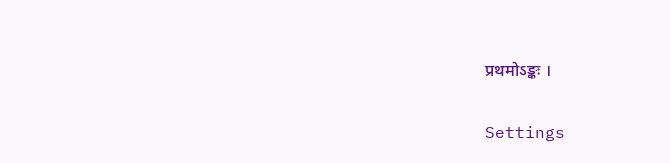प्रथमोऽङ्कः ।

Settings